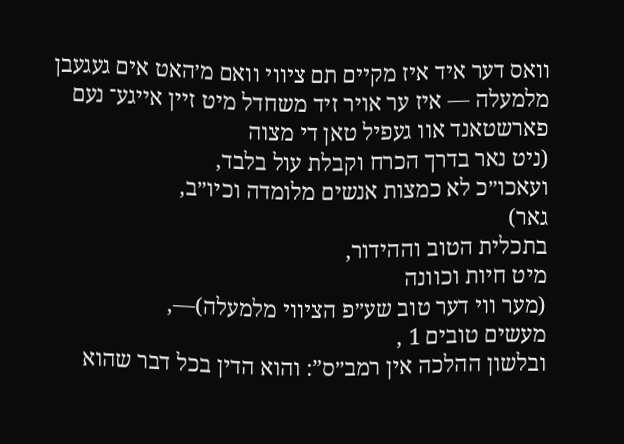וואס דער איד איז מקיים תם ציווי וואם מ׳האט אים געגעבן מלמעלה — איז ער אויר זיד משחדל מיט זיין אייגע־ נעם פארשטאנד אוו געפיל טאן די מצוה
(ניט נאר בדרך הכרח וקבלת עול בלבד,
ועאכו״כ לא כמצות אנשים מלומדה וכיו״ב,
גאר)
בתכלית הטוב וההידור,
מיט חיות וכוונה
(מער ווי דער טוב שע״פ הציווי מלמעלה)—,
מעשים טובים 1 ,
ובלשון ההלכה אין רמב״ס”: והוא הדין בכל דבר שהוא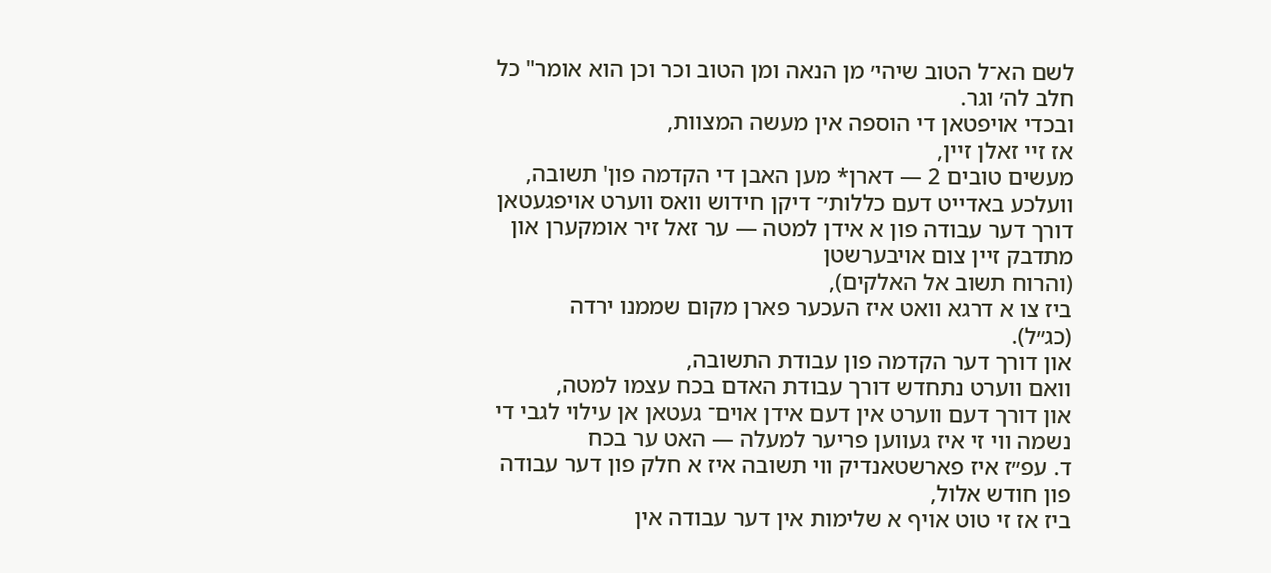לשם הא־ל הטוב שיהי׳ מן הנאה ומן הטוב וכר וכן הוא אומר" כל חלב לה׳ וגר.
ובכדי אויפטאן די הוספה אין מעשה המצוות,
אז זיי זאלן זיין,
מעשים טובים 2 — דארן* מען האבן די הקדמה פון' תשובה,
וועלכע באדייט דעם כללות׳־ דיקן חידוש וואס ווערט אויפגעטאן דורך דער עבודה פון א אידן למטה — ער זאל זיר אומקערן און מתדבק זיין צום אויבערשטן
(והרוח תשוב אל האלקים),
ביז צו א דרגא וואט איז העכער פארן מקום שממנו ירדה
(כג״ל).
און דורך דער הקדמה פון עבודת התשובה,
וואם ווערט נתחדש דורך עבודת האדם בכח עצמו למטה,
און דורך דעם ווערט אין דעם אידן אוים־ געטאן אן עילוי לגבי די נשמה ווי זי איז געווען פריער למעלה — האט ער בכח
ד. עפ״ז איז פארשטאנדיק ווי תשובה איז א חלק פון דער עבודה פון חודש אלול,
ביז אז זי טוט אויף א שלימות אין דער עבודה אין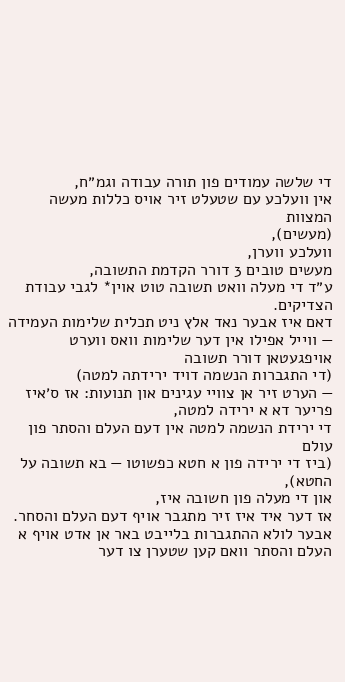די שלשה עמודים פון תורה עבודה וגמ״ח,
אין וועלכע עם שטעלט זיר אויס כללות מעשה המצוות
(מעשים),
וועלכע ווערן,
מעשים טובים 3 דורר הקדמת התשובה,
ע״ד די מעלה וואט תשובה טוט אוין* לגבי עבודת הצדיקים.
דאם איז אבער נאד אלץ ניט תכלית שלימות העמידה — ווייל אפילו אין דער שלימות וואס ווערט אויפגעטאן דורר תשובה
(די התגברות הנשמה דויד ירידתה למטה)
— הערט זיר אן צוויי עגינים און תנועות: אז ס׳איז פריער דא א ירידה למטה,
די ירידת הנשמה למטה אין דעם העלם והסתר פון עולם
(ביז די ירידה פון א חטא כפשוטו — בא תשובה על החטא),
און די מעלה פון חשובה איז,
אז דער איד איז זיר מתגבר אויף דעם העלם והסחר.
אבער לולא ההתגברות בלייבט באר אן אדט אויף א העלם והסתר וואם קען שטערן צו דער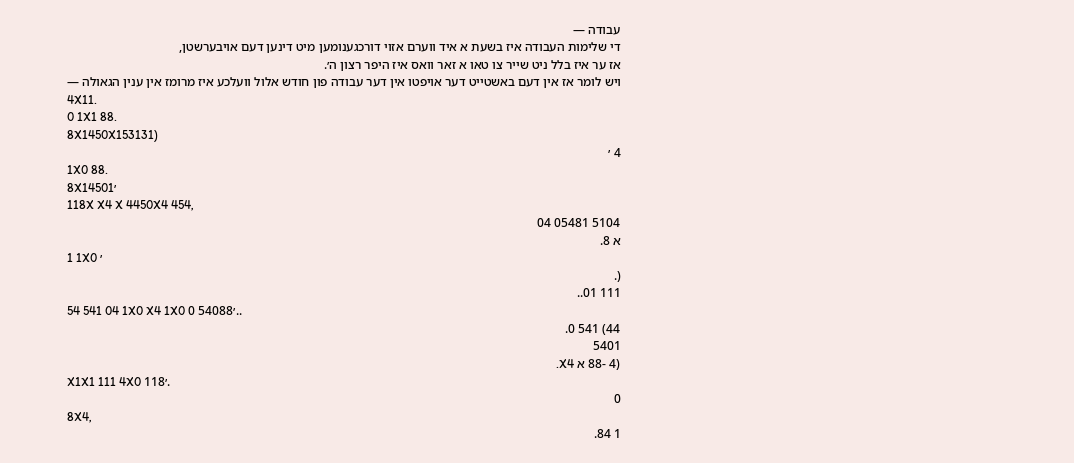עבודה —
די שלימות העבודה איז בשעת א איד ווערם אזוי דורכגענומען מיט דינען דעם אויבערשטן,
אז ער איז בלל ניט שייר צו טאו א זאר וואס איז היפר רצון ה׳.
ויש לומר אז אין דעם באשטייט דער אויפטו אין דער עבודה פון חודש אלול וועלכע איז מרומז אין ענין הגאולה —
4X11.
0 1X1 88.
8X1450X153131)
4 ׳
1X0 88.
8X14501׳
118X X4 X 4450X4 454,
5104 05481 04
א 8.
1 1X0 ׳
(.
111 01..
54 541 04 1X0 X4 1X0 ׳54088 0..
44) 541 0.
5401
(4 -88 א X4.
X1X1 111 4X0 ׳118.
0
8X4,
1 84.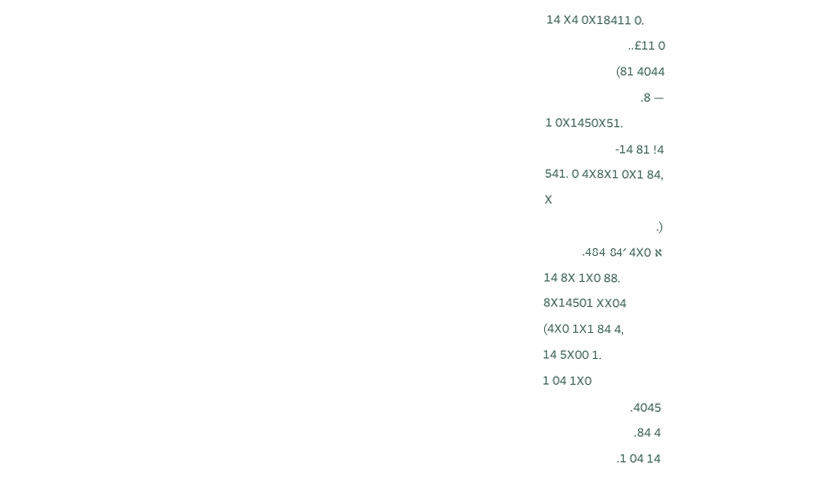14 X4 0X18411 0.
0 £11..
4044 81)
— 8.
1 0X1450X51.
4! 81 14-
541. 0 4X8X1 0X1 84,
X
(.
א 4X0 ׳84 484.
14 8X 1X0 88.
8X14501 XX04
(4X0 1X1 84 4,
14 5X00 1.
1 04 1X0
4045.
4 84.
14 04 1.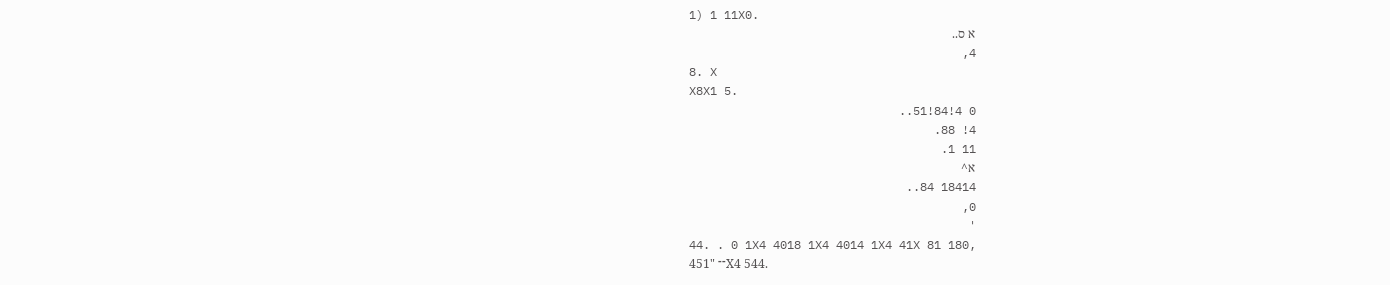1) 1 11X0.
א ס..
4,
8. X
X8X1 5.
0 4!84!51..
4! 88.
11 1.
א^
18414 84..
0,
'
44. . 0 1X4 4018 1X4 4014 1X4 41X 81 180,
451" ־־X4 544.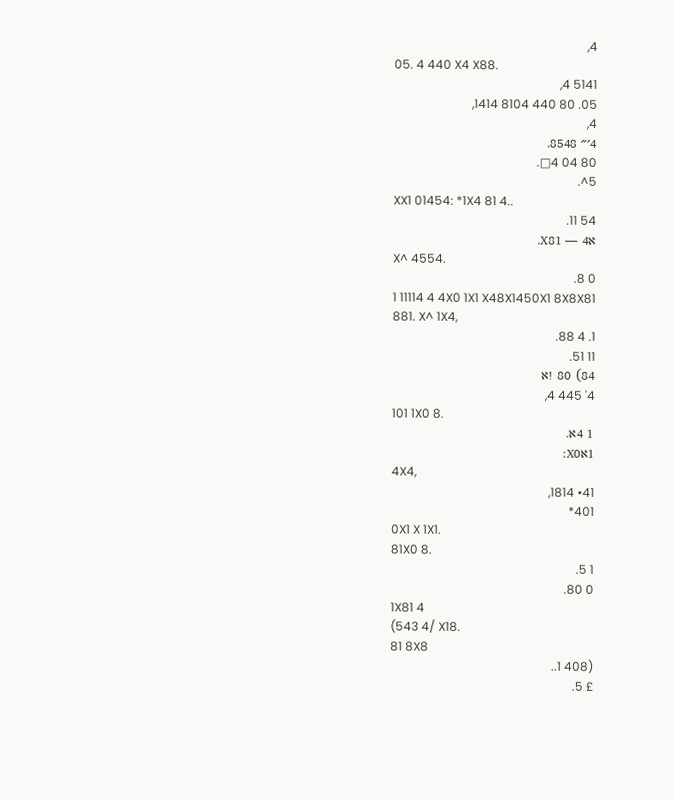4,
05. 4 440 X4 X88.
5141 4,
05. 80 440 8104 1414,
4,
4׳״ 8548.
80 04 4□.
5^.
XX1 01454: *1X4 81 4..
54 11.
אX81 — 4.
X^ 4554.
0 8.
1 11114 4 4X0 1X1 X48X1450X1 8X8X81
881. X^ 1X4,
1. 4 88.
11 51.
84) 80 !א
4' 445 4,
101 1X0 8.
1 4א.
1אX0:
4X4,
41• 1814,
401*
0X1 X 1X1.
81X0 8.
1 5.
0 80.
1X81 4
(543 4/ X18.
81 8X8
(408 1..
£ 5.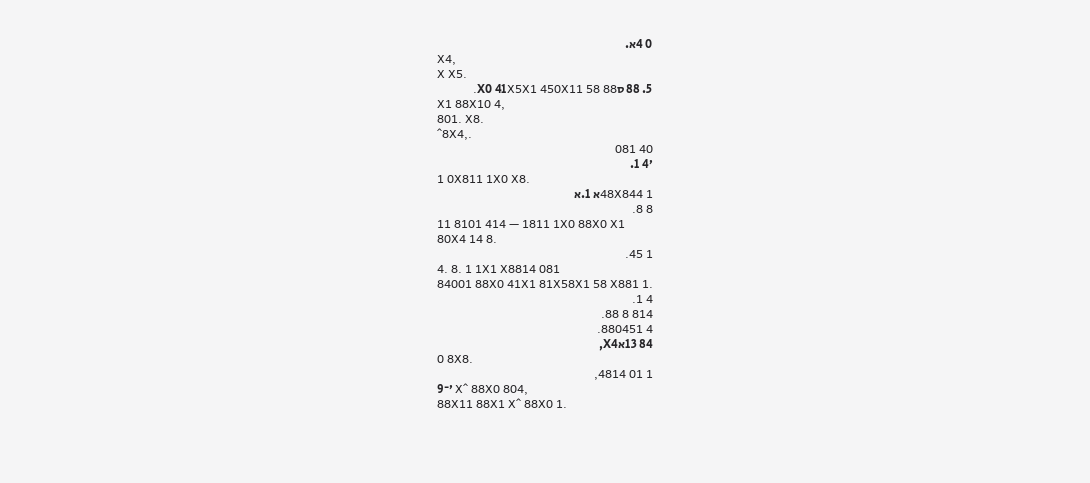0 4א.
X4,
X X5.
5. 88 סX0 41X5X1 450X11 58 88.
X1 88X10 4,
801. X8.
^8X4,.
40 081
׳4 1.
1 0X811 1X0 X8.
1 48X844א 1.א
8 8.
11 8101 414 — 1811 1X0 88X0 X1
80X4 14 8.
1 45.
4. 8. 1 1X1 X8814 081
84001 88X0 41X1 81X58X1 58 X881 1.
4 1.
814 8 88.
4 880451.
84 13אX4,
0 8X8.
1 01 4814,
9׳־ X^ 88X0 804,
88X11 88X1 X^ 88X0 1.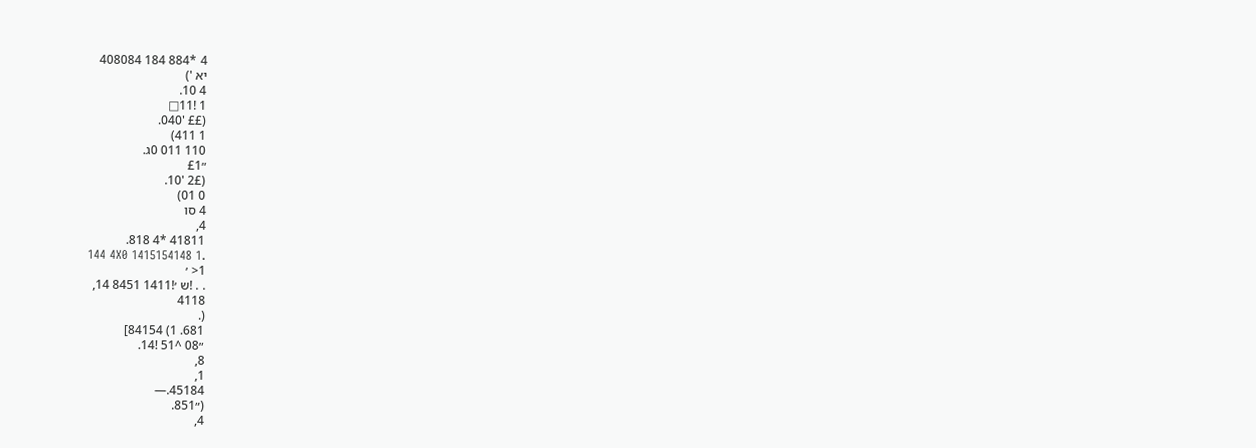4 *884 184 408084
יא ')
4 10.
1 !11□
(££ '040.
1 411)
110 011 0ג.
״£1
(2£ '10.
0 01)
4 סו
4,
41811 *4 818.
144 4X0 1415154148 1.
1< ׳
. . !ש ׳!1411 8451 14,
4118
(.
681. 1) 84154]
״08 ^51 !14.
8,
1,
45184.—
(״851.
4,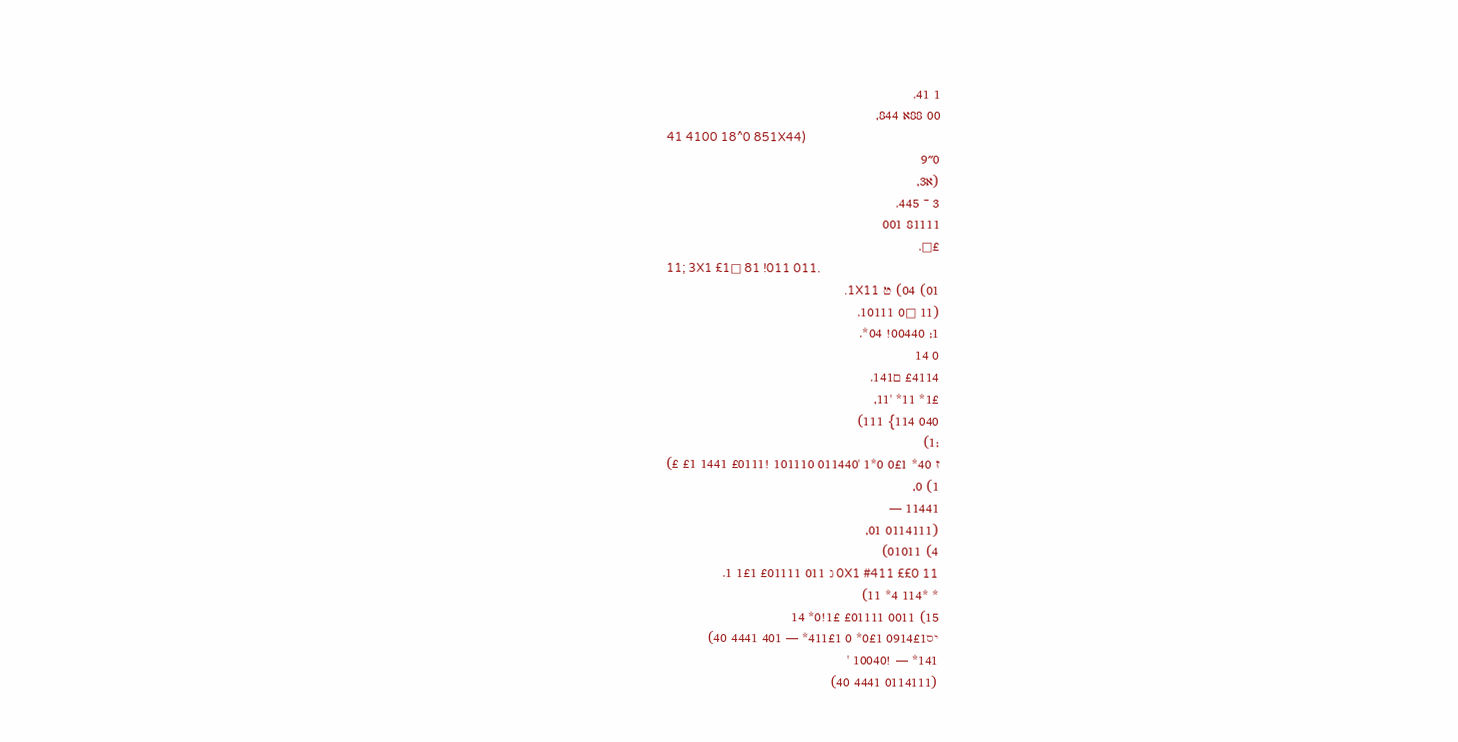1 41.
00 88א 844,
41 4100 18^0 851X44)
0״9
(א3,
3 ־ 445.
81111 001
£□.
11; 3X1 £1□ 81 !011 011.
01) 04) ט 1X11.
(11 □0 10111.
1; 00440! 04*.
0 14
£4114 ם141.
1£* 11* '11,
040 114} 111)
;1)
ז 40* 0£1 0*1 '011440 101110 !£0111 1441 £1 £)
1) 0,
11441 —
(0114111 01,
4) 01011)
11 ££0 #411 0X1 ג 011 £01111 1£1 1.
* *114 4* 11)
15) 0011 £01111 1£!0* 14
יס0914£1 0£1* 0 411£1* — 401 4441 40)
141* — !10040 '
(0114111 4441 40)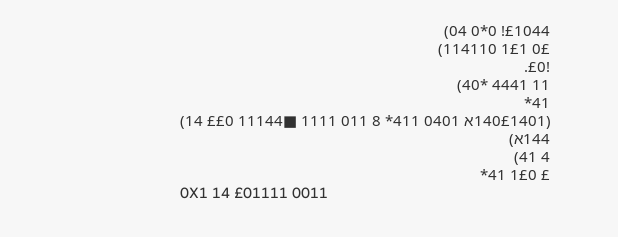£1044! 0*0 04)
0£ 1£1 114110)
!£0.
11 4441 *40)
41*
(140£1401א 0401 411* 8 011 1111 ■11144 ££0 14)
144א)
4 41)
£ 1£0 41*
0X1 14 £01111 0011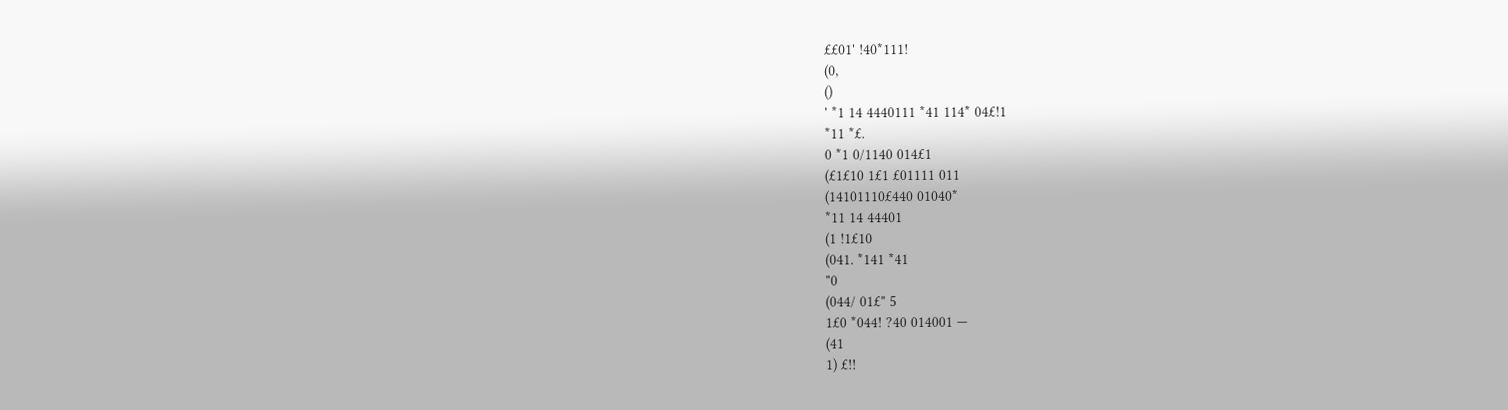££01' !40*111!
(0,
()
' *1 14 4440111 *41 114* 04£!1
*11 *£.
0 *1 0/1140 014£1
(£1£10 1£1 £01111 011
(14101110£440 01040*
*11 14 44401
(1 !1£10
(041. *141 *41
"0
(044/ 01£" 5
1£0 *044! ?40 014001 —
(41
1) £!!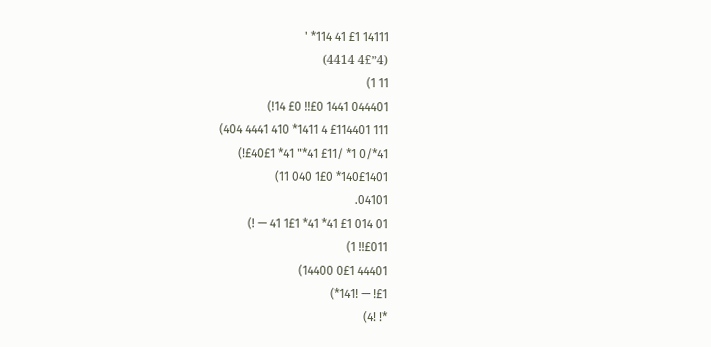14111 £1 41 114* '
(4״4£ 4414)
11 1)
044401 1441 £0!! £0 14!)
111 £114401 4 1411* 410 4441 404)
41*/0 1* /£11 41*" 41* £40£1!)
140£1401* 1£0 040 11)
04101.
01 014 £1 41* 41* 1£1 41 — !)
£011!! 1)
44401 0£1 14400)
£1! — !141*)
*! !4)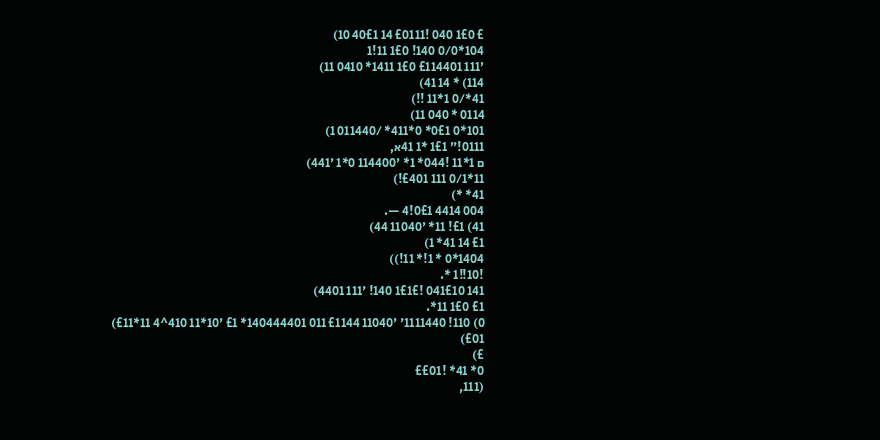£ 1£0 040 !£0111 14 40£1 10)
104*0/0 140! 1£0 11!1
'111 £114401 1£0 1411* 0410 11)
114) * 14 41)
41*/0 1*11 !!)
0114 * 040 11)
101*0 0£1* 0*411* /011440 1)
0111!" 1£1 *1 41א,
ם 1*11 !044* 1* '114400 0*1 '441)
11*0/1 111 £401!)
41* *)
004 4414 0£1!4 —.
41) £1! 11* '11040 44)
£1 14 41* 1)
1404*0 * 1!* 11!))
!10!!1 *.
141 041£10 !1£1£ 140! '111 4401)
£1 1£0 11*.
0) 110! 1111440' '11040 £1144 011 140444401* £1 '10*11 410^4 11*£11)
£01)
£)
0* 41* !££01
(111,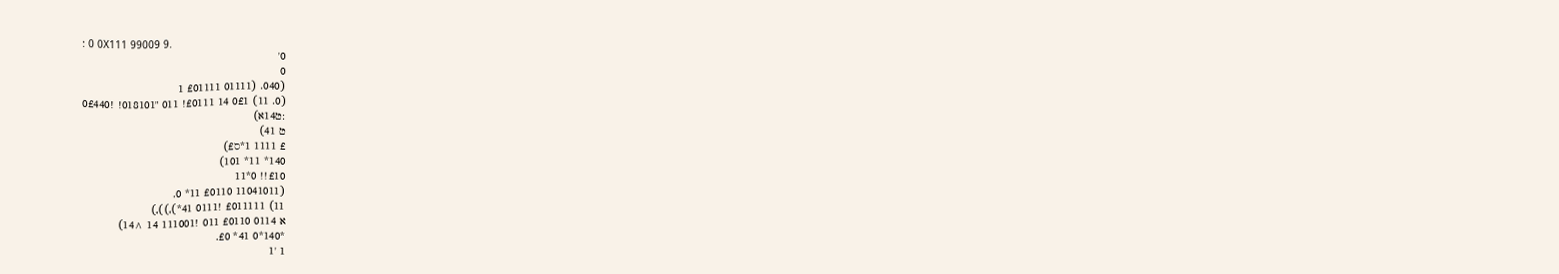: 0 0X111 99009 9.
0'
0
(040. (01111 £01111 1
(0. 11) 0£1 14 £0111! 011 "018101! !0£440
:ט14א)
ט 41)
£ 1111 1*ס£)
140* 11* 101)
£10!! 0*11
(11041011 £0110 11* 0.
11) £011111 !0111 41*),)),)
א 0114 £0110 011 !111001 14 ^14)
*140*0 41* £0.
1 '1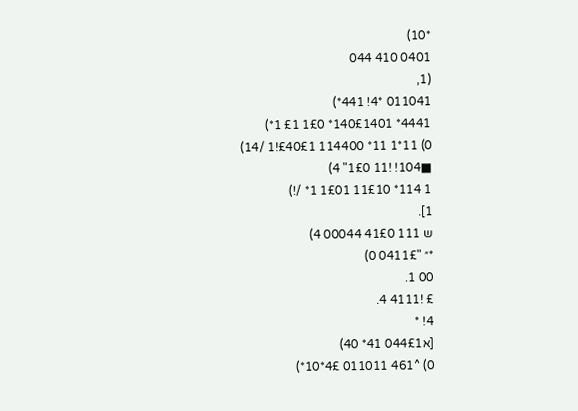*10)
0401 410 044
(1,
011041 *4! 441*)
4441* 140£1401* 1£0 £1 1*)
0) 11*1 11* 114400 £40£1!1 /14)
■104! !11 1£0" 4)
1 114* 11£10 1£01 1* /!)
1].
ש 111 41£0 00044 4)
*״ "0411£ 0)
00 1.
£ !4111 4.
4! *
[א044£1 41* 40)
0) ^461 011011 4£*10*)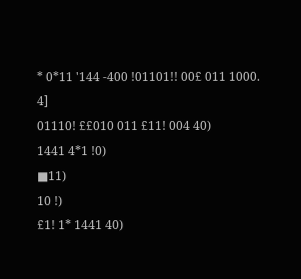* 0*11 '144 -400 !01101!! 00£ 011 1000.
4]
01110! ££010 011 £11! 004 40)
1441 4*1 !0)
■11)
10 !)
£1! 1* 1441 40)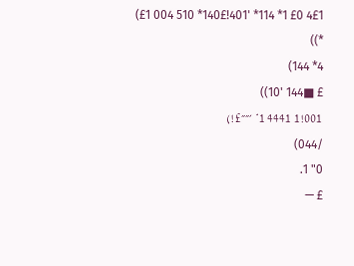4£1 £0 1* 114* '401!140£* 510 004 £1)
*))
4* 144)
£ ■144 '10))
001!1 4441 1* ׳״״£!)
/044)
0" 1.
£ —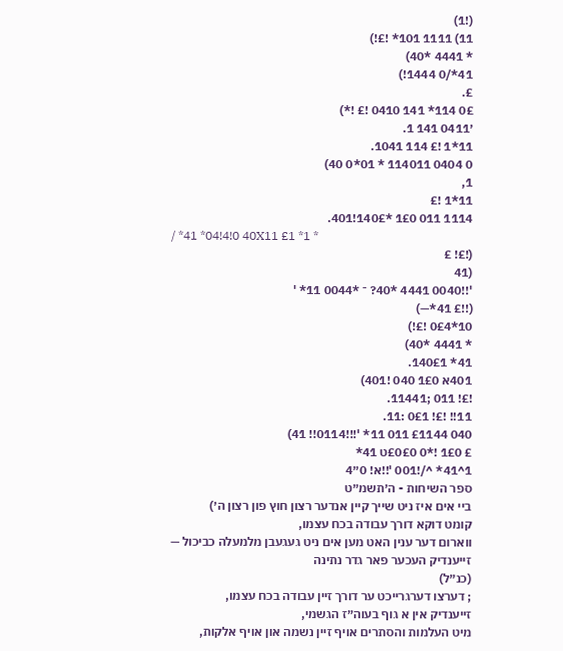(!1)
11) 1111 101* !£!)
* 4441 *40)
41*/0 1444!)
£.
0£ 114* 141 0410 !£ !*)
׳0411 141 1.
11*1 !£ 114 1041.
0 0404 114011 * 01*0 40)
1,
11*1 !£
1114 011 1£0 *140£!401.
/ *41 *04!4!0 40X11 £1 *1 *
(!£! £
(41
'!!0040 4441 *40? ־ *0044 11* '
(!!£ 41*—)
10*0£4 !£!)
* 4441 *40)
41* 140£1.
401א 1£0 040 !401)
!£! 011 ;11441.
11!! !£! 0£1 :11.
040 £1144 011 11* '!!!0114!! 41)
£ 1£0 !*0 £0£0ט 41*
1^41* ^/!001 '!!א! 0״4
ספר השיחות - ה׳תשמ״ט
ביי אים איז ניט שייך קיין אנדער רצון חוץ פון רצון ה׳)
קומט דוקא דורך עבודה בכח עצמו,
ווארום דער ענין האט מען אים ניט געגעבן מלמעלה כביכול — זייענדיק העכער פאר גדר נתינה
(כנ״ל)
; דערצו דערגרייכט ער דורך זיין עבודה בכח עצמו,
זייענדיק אין א גוף בעוה״ז הגשמי,
מיט העלמות והסתרים אויף זיין נשמה און אויף אלקות,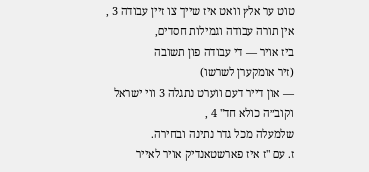טוט ער אלץ וואט איז שייך צו זיין עבודה 3 ,
אין תורה עבודה וגמילות חסדים,
ביז אויר — די עבודה פון תשובה
(זיר אומקערן לשרשו)
— און דייר דעם ווערט נתגלה 3 ווי ישראל וקוב״ה כולא חד" 4 ,
שלמעלה מכל גדר נתינה ובחירה.
ז. עם "ז איז פארשטאנדיק אויר לאייר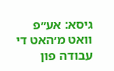גיסא: אע״פ וואט מ׳האט די עבודה פון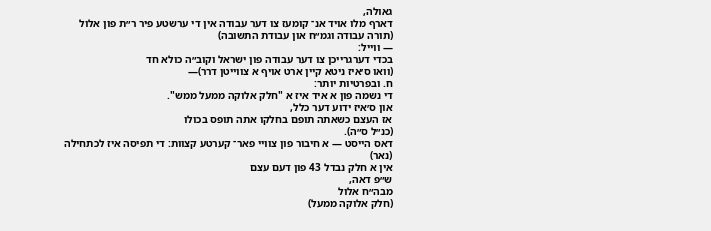גאולה,
דארף מלו אויד אנ־ קומעז צו דער עבודה אין די ערשטע פיר ר״ת פון אלול
(תורה עבודה וגמ״ח און עבודת התשובה)
— ווייל:
בכדי דערגרייכן צו דער עבודה פון ישראל וקוב״ה כולא חד
(וואו ס׳איז ניטא קיין ארט אויף א צווייטן דרר)—
ח. ובפרטיות יותר:
די נשמה פון א איד איז א "חלק אלוקה ממעל ממש".
און ס׳איז ידוע דער כלל,
אז העצם כשאתה תופם בחלקו אתה תופס בכולו
(כנ״ל ס״ה).
דאס הייסט — א חיבור פון צוויי פאר־ קערטע קצוות: די תפיסה איז לכתחילה
(נאר)
אין א חלק נבדל 43 פון דעם עצם
ש״פ דאה,
מבה״ח אלול
(חלק אלוקה ממעל)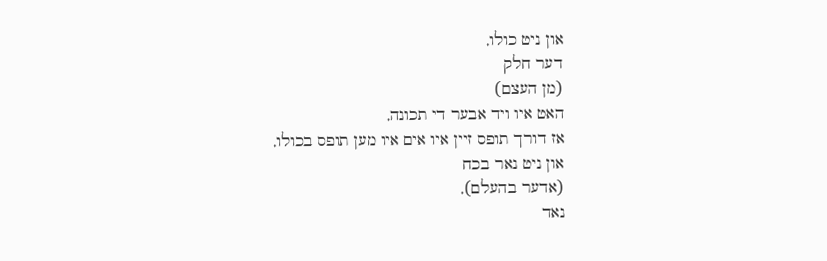און ניט כולו,
דער חלק
(מן העצם)
האט איו ויד אבער די תכונה,
אז דורך תופס זיין איו אים איו מען תופס בכולו,
און ניט נאר בכח
(אדער בהעלם),
נאד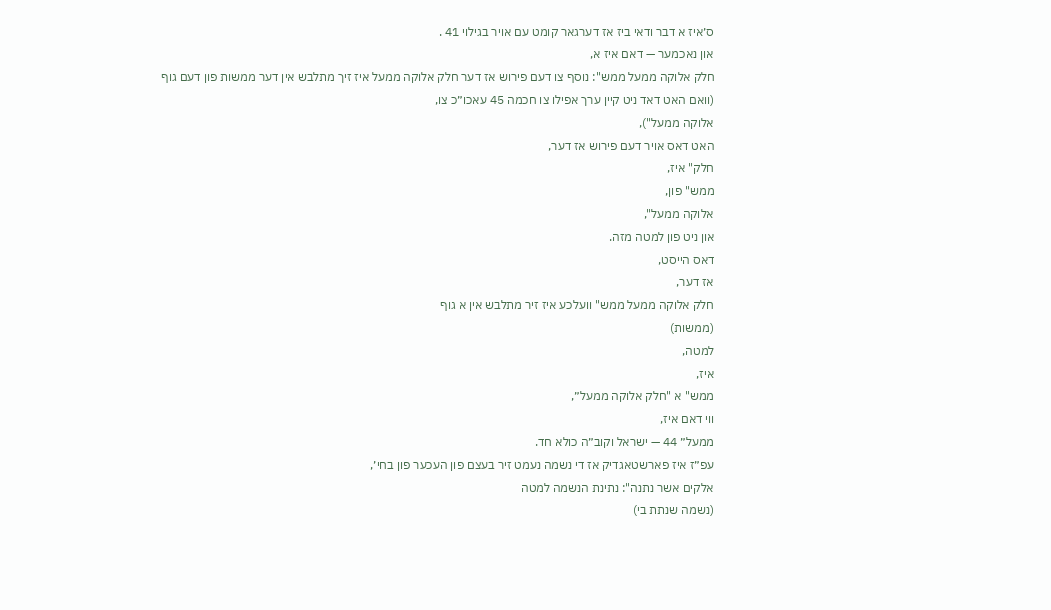ס׳איז א דבר ודאי ביז אז דערגאר קומט עם אויר בגילוי 41 .
און נאכמער — דאם איז א,
חלק אלוקה ממעל ממש": נוסף צו דעם פירוש אז דער חלק אלוקה ממעל איז זיך מתלבש אין דער ממשות פון דעם גוף
(וואם האט דאד ניט קיין ערך אפילו צו חכמה 45 עאכו״כ צו,
אלוקה ממעל"),
האט דאס אויר דעם פירוש אז דער,
חלק" איז,
ממש" פון,
אלוקה ממעל",
און ניט פון למטה מזה.
דאס הייסט,
אז דער,
חלק אלוקה ממעל ממש" וועלכע איז זיר מתלבש אין א גוף
(ממשות)
למטה,
איז,
ממש" א "חלק אלוקה ממעל״,
ווי דאם איז,
ממעל״ 44 — ישראל וקוב״ה כולא חד.
עפ״ז איז פארשטאגדיק אז די נשמה נעמט זיר בעצם פון העכער פון בחי׳,
אלקים אשר נתנה": נתינת הנשמה למטה
(נשמה שנתת בי)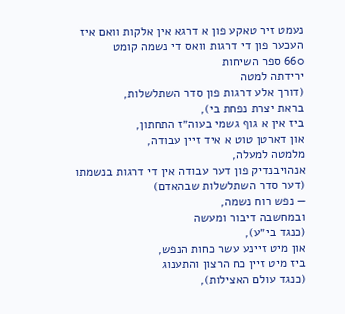נעמט זיר טאקע פון א דרגא אין אלקות וואם איז העכער פון די דרגות וואס די נשמה קומט
660 ספר השיחות
ירידתה למטה
(דורך אלע דרגות פון סדר השתלשלות,
בראת יצרת נפחת בי),
ביז אין א גוף גשמי בעוה״ז התחתון,
און דארטן טוט א איד זיין עבודה,
מלמטה למעלה,
אנהויבנדיק פון דער עבודה אין די דרגות בנשמתו
(דער סדר השתלשלות שבהאדם)
— נפש רוח נשמה,
ובמחשבה דיבור ומעשה
(כנגד בי״ע),
און מיט זיינע עשר כחות הנפש,
ביז מיט זיין כח הרצון והתענוג
(כנגד עולם האצילות),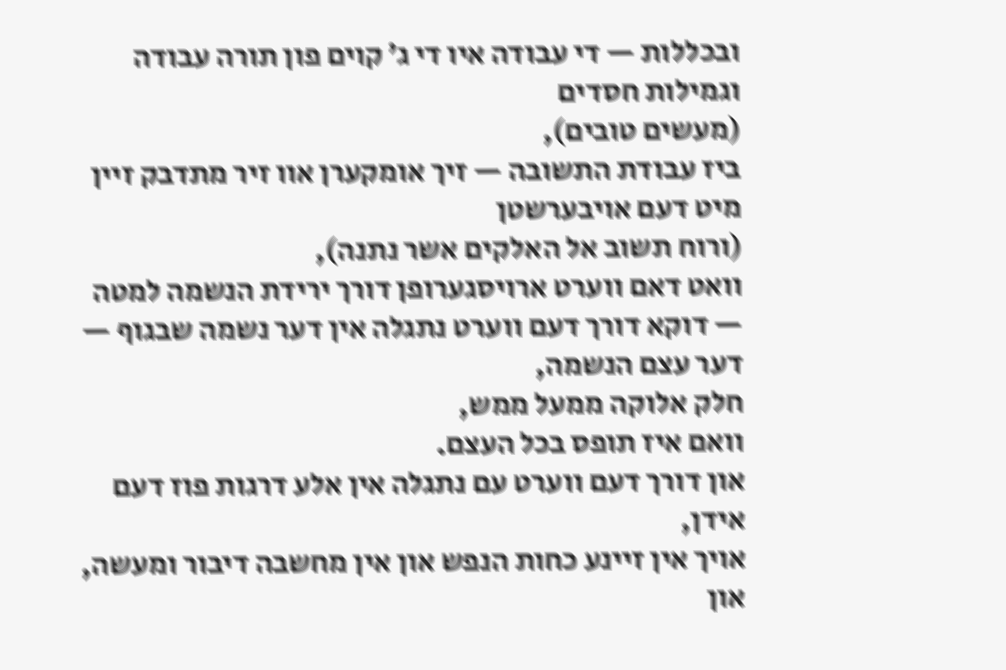ובכללות — די עבודה איו די ג׳ קוים פון תורה עבודה וגמילות חסדים
(מעשים טובים),
ביז עבודת התשובה — זיך אומקערן אוו זיר מתדבק זיין מיט דעם אויבערשטן
(ורוח תשוב אל האלקים אשר נתנה),
וואט דאם ווערט ארויסגערופן דורך ירידת הנשמה למטה — דוקא דורך דעם ווערט נתגלה אין דער נשמה שבגוף — דער עצם הנשמה,
חלק אלוקה ממעל ממש,
וואם איז תופס בכל העצם.
און דורך דעם ווערט עם נתגלה אין אלע דרגות פוז דעם אידן,
אויך אין זיינע כחות הנפש און אין מחשבה דיבור ומעשה,
און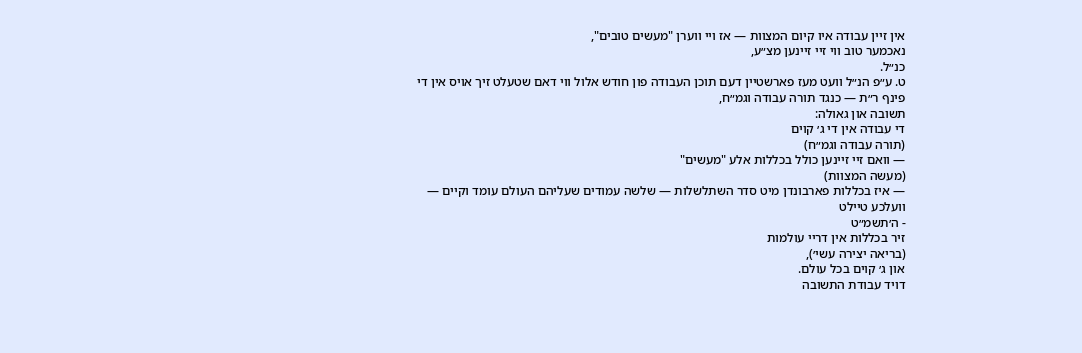אין זיין עבודה איו קיום המצוות — אז ויי ווערן "מעשים טובים",
נאכמער טוב ווי זיי זיינען מצ״ע,
כנ״ל.
ט. ע״פ הנ״ל וועט מעז פארשטיין דעם תוכן העבודה פון חודש אלול ווי דאם שטעלט זיך אויס אין די פינף ר״ת — כנגד תורה עבודה וגמ״ח,
תשובה און גאולה:
די עבודה אין די ג׳ קוים
(תורה עבודה וגמ״ח)
— וואם זיי זיינען כולל בכללות אלע "מעשים"
(מעשה המצוות)
— איז בכללות פארבונדן מיט סדר השתלשלות — שלשה עמודים שעליהם העולם עומד וקיים — וועלכע טיילט
- ה׳תשמ״ט
זיר בכללות אין דריי עולמות
(בריאה יצירה עשי׳),
און ג׳ קוים בכל עולם.
דויד עבודת התשובה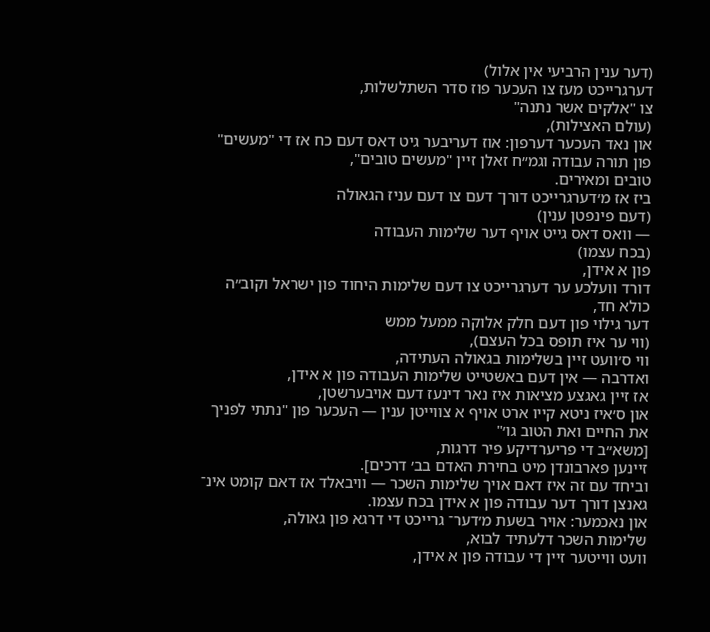(דער ענין הרביעי אין אלול)
דערגרייכט מעז צו העכער פוז סדר השתלשלות,
צו "אלקים אשר נתנה"
(עולם האצילות),
און נאד העכער דערפון: אוז דעריבער גיט דאס דעם כח אז די "מעשים" פון תורה עבודה וגמ״ח זאלן זיין "מעשים טובים",
טובים ומאירים.
ביז אז מ׳דערגרייכט דורן־ דעם צו דעם עניז הגאולה
(דעם פינפטן ענין)
— וואס דאס גייט אויף דער שלימות העבודה
(בכח עצמו)
פון א אידן,
דורד וועלכע ער דערגרייכט צו דעם שלימות היחוד פון ישראל וקוב״ה כולא חד,
דער גילוי פון דעם חלק אלוקה ממעל ממש
(ווי ער איז תופס בכל העצם),
ווי ס׳וועט זיין בשלימות בגאולה העתידה,
ואדרבה — אין דעם באשטייט שלימות העבודה פון א אידן,
אז זיין גאגצע מציאות איז נאר דינעז דעם אויבערשטן,
און ס׳איז ניטא קייו ארט אויף א צווייטן ענין — העכער פון "נתתי לפניך את החיים ואת הטוב גו׳"
[משא״ב די פריערדיקע פיר דרגות,
זיינען פארבונדן מיט בחירת האדם בב׳ דרכים].
וביחד עם זה איז דאם אויך שלימות השכר — וויבאלד אז דאם קומט אינ־ גאנצן דורך דער עבודה פון א אידן בכח עצמו.
און נאכמער: אויר בשעת מ׳דער־ גרייכט די דרגא פון גאולה,
שלימות השכר דלעתיד לבוא,
וועט ווייטער זיין די עבודה פון א אידן,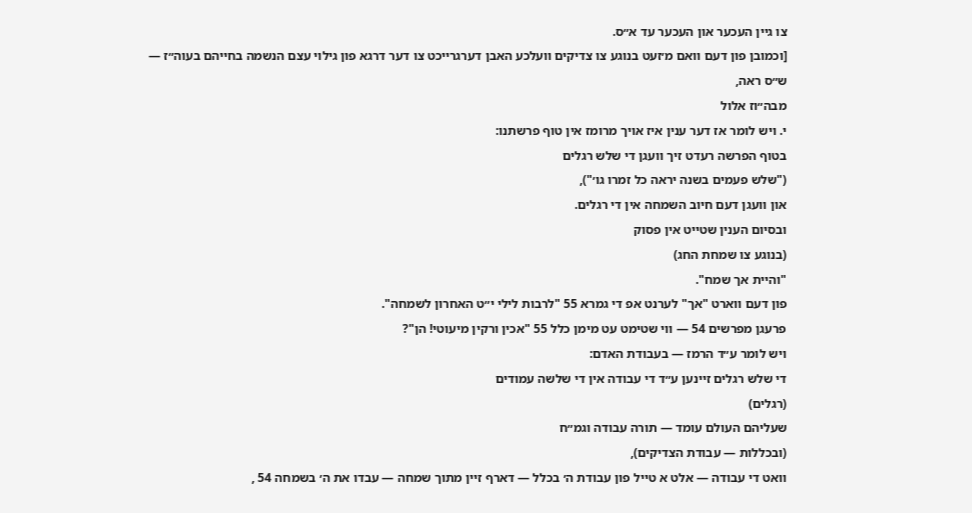צו גיין העכער און העכער עד א״ס.
[וכמובן פון דעם וואם מ׳זעט בנוגע צו צדיקים וועלכע האבן דערגרייכט צו דער דרגא פון גילוי עצם הנשמה בחייהם בעוה״ז —
ש״ס ראה,
מבה״וז אלול
י. ויש לומר אז דער ענין איז אויך מרומז אין טוף פרשתנו:
בטוף הפרשה רעדט זיך וועגן די שלש רגלים
("שלש פעמים בשנה יראה כל זמרו גו׳"),
און וועגן דעם חיוב השמחה אין די רגלים.
ובסיום הענין שטייט אין פסוק
(בנוגע צו שמחת החג)
"והיית אך שמח".
פון דעם ווארט "אך" לערנט אפ די גמרא 55 "לרבות לילי י״ט האחרון לשמחה".
פרעגן מפרשים 54 — ווי שטימט עט מימן כלל 55 "אכין ורקין מיעוטי! הן"?
ויש לומר ע״ד הרמז — בעבודת האדם:
די שלש רגלים זיינען ע״ד די עבודה אין די שלשה עמודים
(רגלים)
שעליהם העולם עומד — תורה עבודה וגמ״ח
(ובכללות — עבודת הצדיקים),
וואט די עבודה — אלט א טייל פון עבודת ה׳ בכלל — דארף זיין מתוך שמחה — עבדו את ה׳ בשמחה 54 ,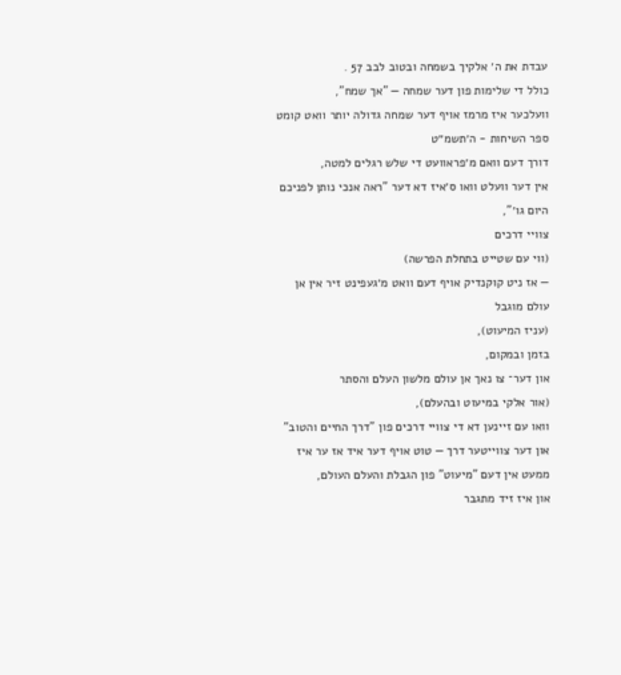עבדת את ה׳ אלקיך בשמחה ובטוב לבב 57 .
כולל די שלימות פון דער שמחה — "אך שמח",
וועלכער איז מרמז אויף דער שמחה גדולה יותר וואט קומט
ספר השיחות - ה׳תשמ״ט
דורך דעם וואם מ׳פראוועט די שלש רגלים למטה,
אין דער וועלט וואו ס׳איז דא דער "ראה אנכי נותן לפניכם היום גו׳",
צוויי דרכים
(ווי עם שטייט בתחלת הפרשה)
— אז ניט קוקנדיק אויף דעם וואט מ׳געפינט זיר אין אן עולם מוגבל
(עניז המיעוט),
בזמן ובמקום,
און דער־ צו נאך אן עולם מלשון העלם והסתר
(אור אלקי במיעוט ובהעלם),
וואו עם זיינען דא די צוויי דרכים פון "דרך החיים והטוב" און דער צווייטער דרך — טוט אויף דער איד אז ער איז ממעט אין דעם "מיעוט" פון הגבלת והעלם העולם,
און איז זיד מתגבר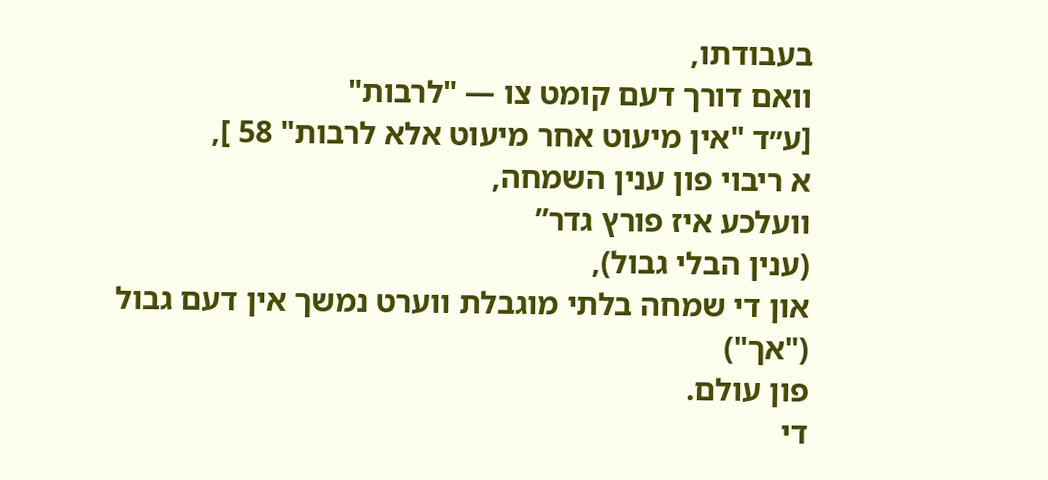בעבודתו,
וואם דורך דעם קומט צו — "לרבות"
[ע״ד "אין מיעוט אחר מיעוט אלא לרבות" 58 ],
א ריבוי פון ענין השמחה,
וועלכע איז פורץ גדר”
(ענין הבלי גבול),
און די שמחה בלתי מוגבלת ווערט נמשך אין דעם גבול
("אך")
פון עולם.
די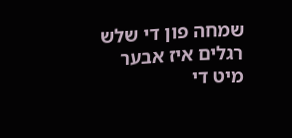שמחה פון די שלש רגלים איז אבער מיט די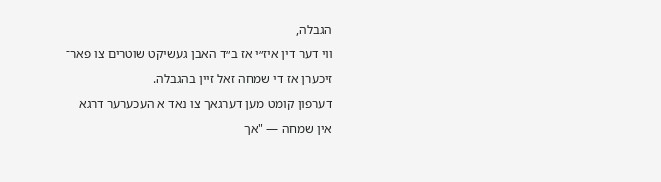הגבלה,
ווי דער דין איז״י אז ב״ד האבן געשיקט שוטרים צו פאר־ זיכערן אז די שמחה זאל זיין בהגבלה.
דערפון קומט מען דערגאך צו נאד א העכערער דרגא אין שמחה — "אך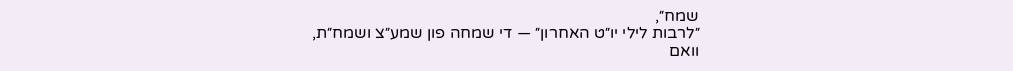שמח״,
״לרבות לילי יו״ט האחרון״ — די שמחה פון שמע״צ ושמח״ת,
וואם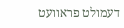דעמולט פראוועט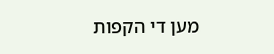מען די הקפות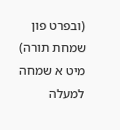(ובפרט פון שמחת תורה)
מיט א שמחה למעלה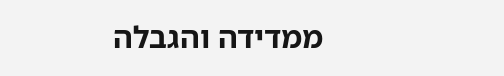ממדידה והגבלה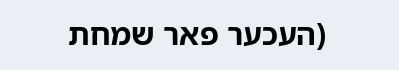(העכער פאר שמחת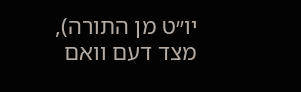יו״ט מן התורה),
מצד דעם וואם